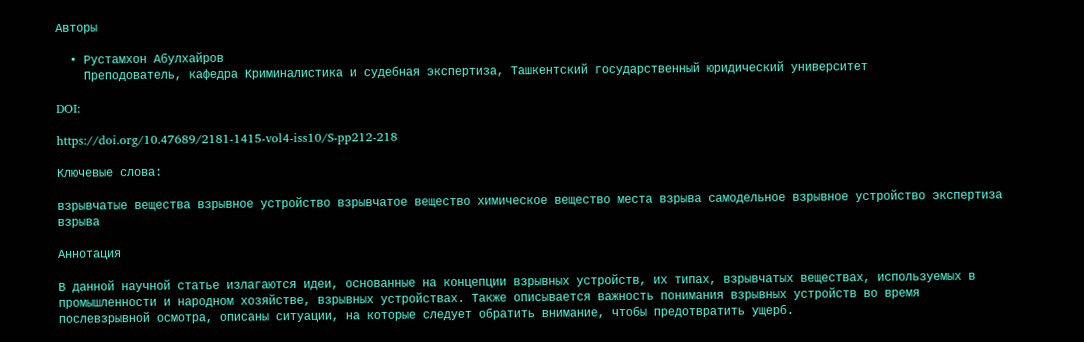Авторы

  • Рустамхон Абулхайров
    Преподователь, кафедра Криминалистика и судебная экспертиза, Ташкентский государственный юридический университет

DOI:

https://doi.org/10.47689/2181-1415-vol4-iss10/S-pp212-218

Ключевые слова:

взрывчатые вещества взрывное устройство взрывчатое вещество химическое вещество места взрыва самодельное взрывное устройство экспертиза взрыва

Аннотация

В данной научной статье излагаются идеи, основанные на концепции взрывных устройств, их типах, взрывчатых веществах, используемых в промышленности и народном хозяйстве, взрывных устройствах. Также описывается важность понимания взрывных устройств во время послевзрывной осмотра, описаны ситуации, на которые следует обратить внимание, чтобы предотвратить ущерб.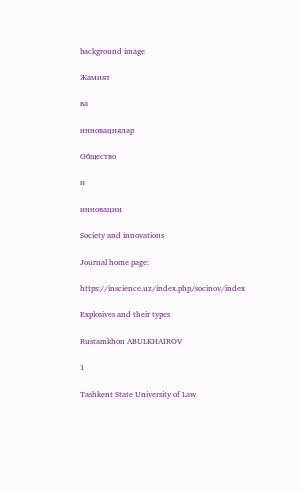background image

Жамият

ва

инновациялар

Общество

и

инновации

Society and innovations

Journal home page:

https://inscience.uz/index.php/socinov/index

Explosives and their types

Rustamkhon ABULKHAIROV

1

Tashkent State University of Law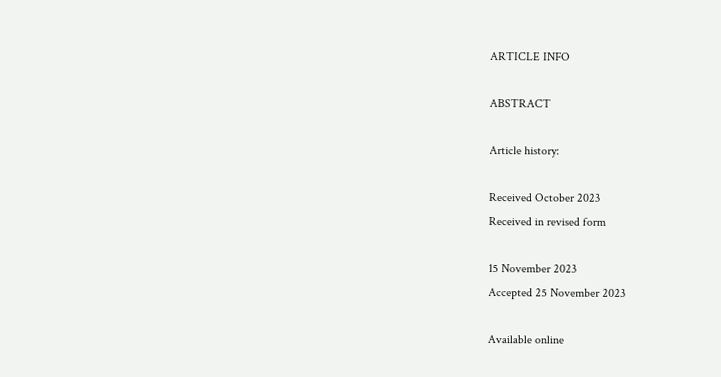ARTICLE INFO

ABSTRACT

Article history:

Received October 2023
Received in revised form

15 November 2023
Accepted 25 November 2023

Available online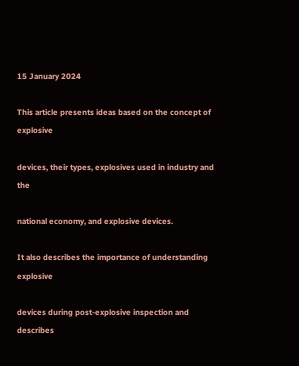15 January 2024

This article presents ideas based on the concept of explosive

devices, their types, explosives used in industry and the

national economy, and explosive devices.

It also describes the importance of understanding explosive

devices during post-explosive inspection and describes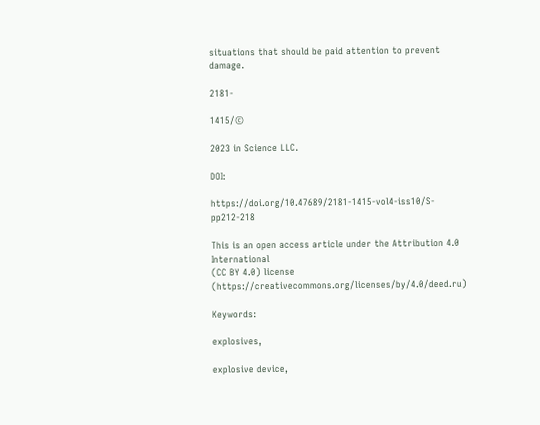situations that should be paid attention to prevent damage.

2181-

1415/©

2023 in Science LLC.

DOI:

https://doi.org/10.47689/2181-1415-vol4-iss10/S-pp212-218

This is an open access article under the Attribution 4.0 International
(CC BY 4.0) license (https://creativecommons.org/licenses/by/4.0/deed.ru)

Keywords:

explosives,

explosive device,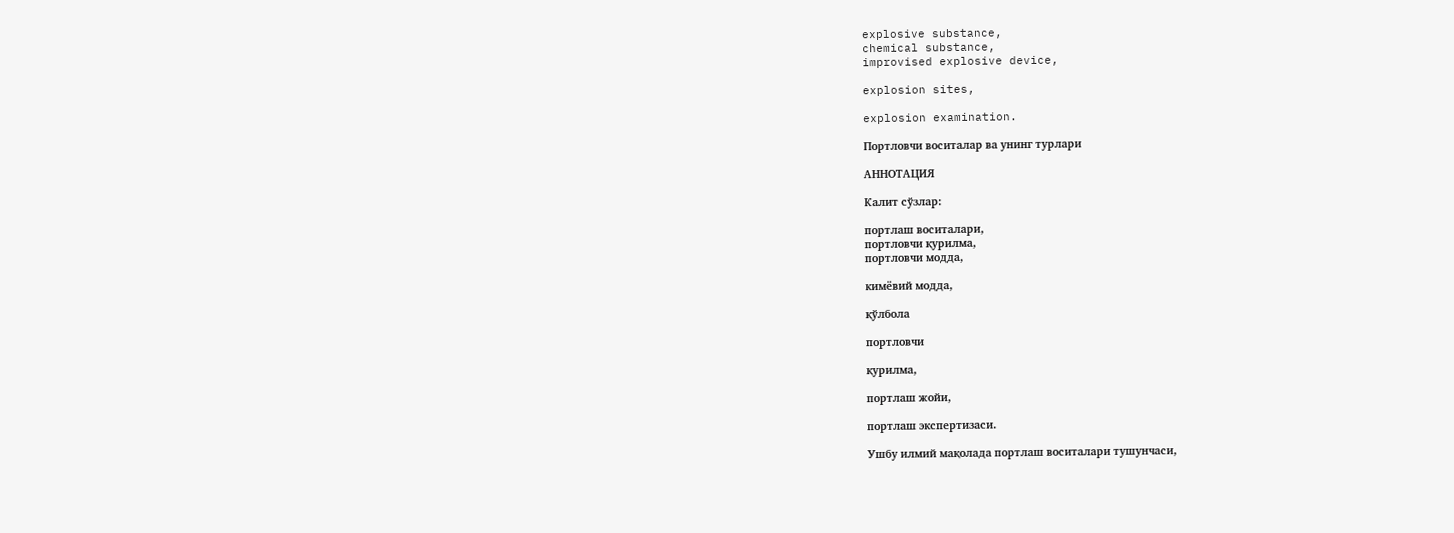explosive substance,
chemical substance,
improvised explosive device,

explosion sites,

explosion examination.

Портловчи воситалар ва унинг турлари

АННОТАЦИЯ

Калит сўзлар:

портлаш воситалари,
портловчи қурилма,
портловчи модда,

кимёвий модда,

қўлбола

портловчи

қурилма,

портлаш жойи,

портлаш экспертизаси.

Ушбу илмий мақолада портлаш воситалари тушунчаси,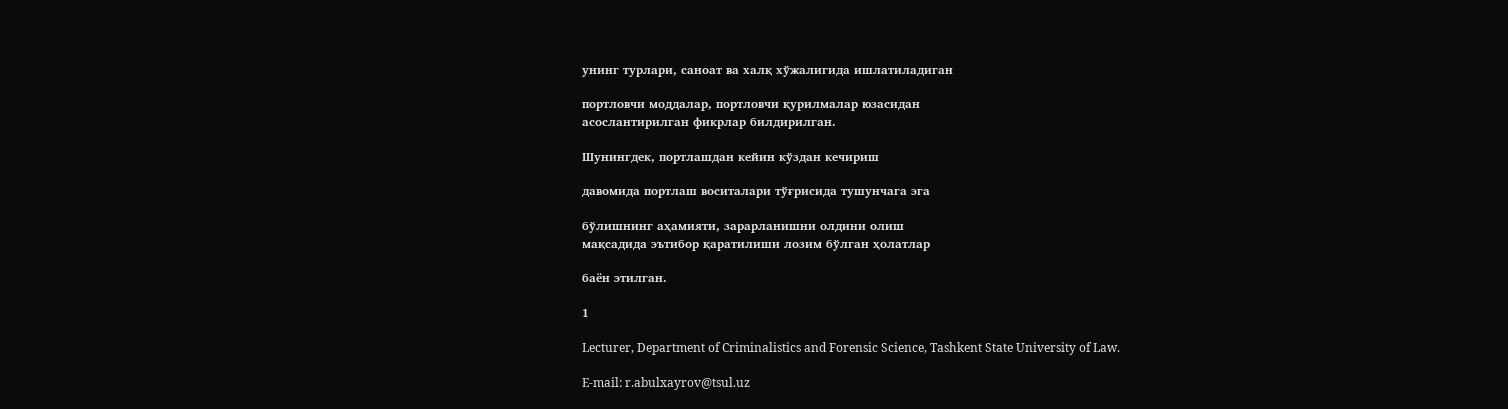унинг турлари, саноат ва халқ хўжалигида ишлатиладиган

портловчи моддалар, портловчи қурилмалар юзасидан
асослантирилган фикрлар билдирилган.

Шунингдек, портлашдан кейин кўздан кечириш

давомида портлаш воситалари тўғрисида тушунчага эга

бўлишнинг аҳамияти, зарарланишни олдини олиш
мақсадида эътибор қаратилиши лозим бўлган ҳолатлар

баён этилган.

1

Lecturer, Department of Criminalistics and Forensic Science, Tashkent State University of Law.

E-mail: r.abulxayrov@tsul.uz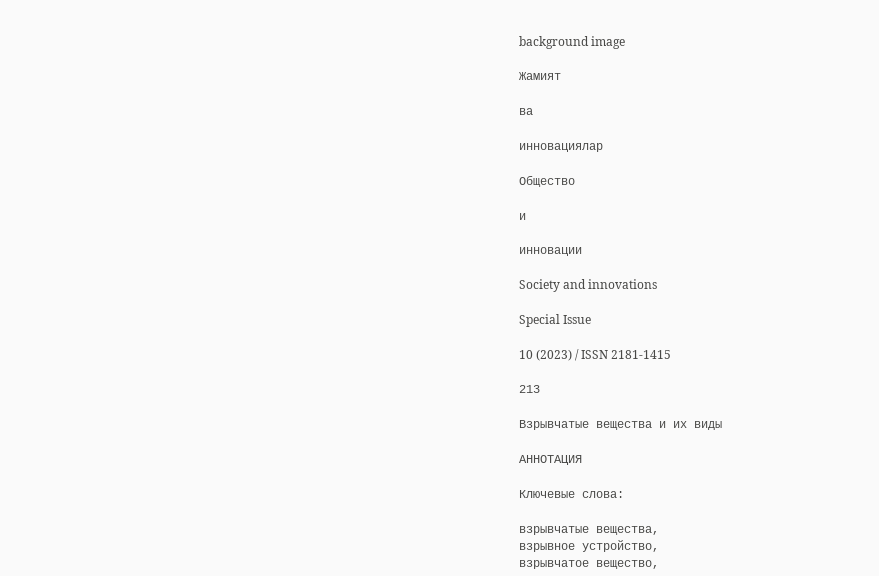background image

Жамият

ва

инновациялар

Общество

и

инновации

Society and innovations

Special Issue

10 (2023) / ISSN 2181-1415

213

Взрывчатые вещества и их виды

АННОТАЦИЯ

Ключевые слова:

взрывчатые вещества,
взрывное устройство,
взрывчатое вещество,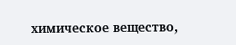химическое вещество,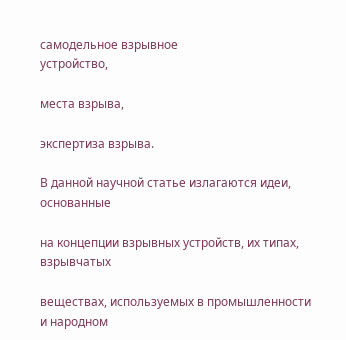самодельное взрывное
устройство,

места взрыва,

экспертиза взрыва.

В данной научной статье излагаются идеи, основанные

на концепции взрывных устройств, их типах, взрывчатых

веществах, используемых в промышленности и народном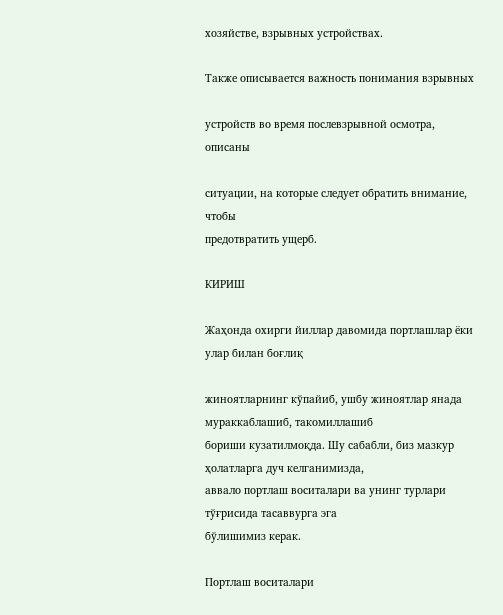хозяйстве, взрывных устройствах.

Также описывается важность понимания взрывных

устройств во время послевзрывной осмотра, описаны

ситуации, на которые следует обратить внимание, чтобы
предотвратить ущерб.

КИРИШ

Жаҳонда охирги йиллар давомида портлашлар ёки улар билан боғлиқ

жиноятларнинг кўпайиб, ушбу жиноятлар янада мураккаблашиб, такомиллашиб
бориши кузатилмоқда. Шу сабабли, биз мазкур ҳолатларга дуч келганимизда,
аввало портлаш воситалари ва унинг турлари тўғрисида тасаввурга эга
бўлишимиз керак.

Портлаш воситалари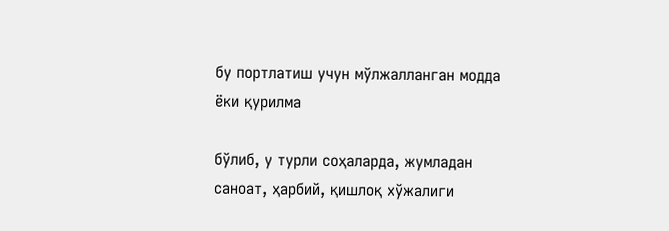бу портлатиш учун мўлжалланган модда ёки қурилма

бўлиб, у турли соҳаларда, жумладан саноат, ҳарбий, қишлоқ хўжалиги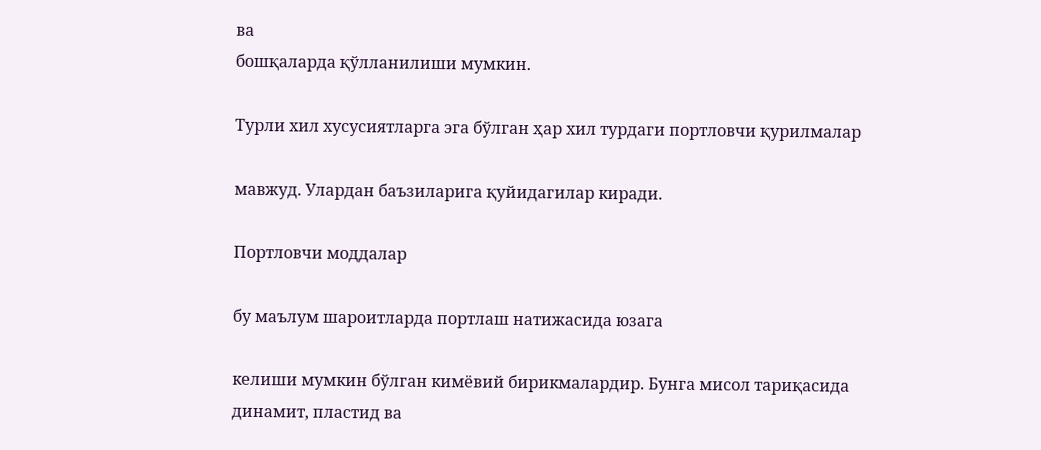ва
бошқаларда қўлланилиши мумкин.

Турли хил хусусиятларга эга бўлган ҳар хил турдаги портловчи қурилмалар

мавжуд. Улардан баъзиларига қуйидагилар киради.

Портловчи моддалар

бу маълум шароитларда портлаш натижасида юзага

келиши мумкин бўлган кимёвий бирикмалардир. Бунга мисол тариқасида
динамит, пластид ва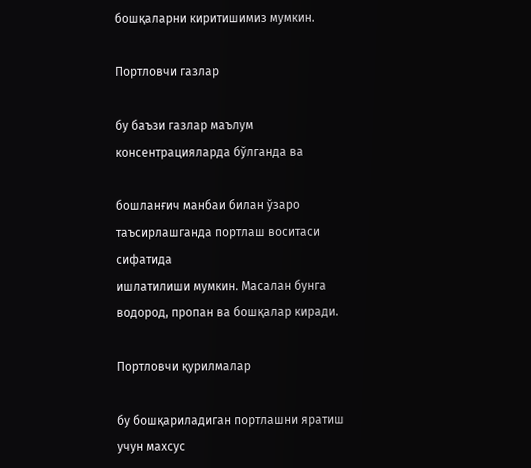бошқаларни киритишимиз мумкин.

Портловчи газлар

бу баъзи газлар маълум консентрацияларда бўлганда ва

бошланғич манбаи билан ўзаро таъсирлашганда портлаш воситаси сифатида
ишлатилиши мумкин. Масалан бунга водород, пропан ва бошқалар киради.

Портловчи қурилмалар

бу бошқариладиган портлашни яратиш учун махсус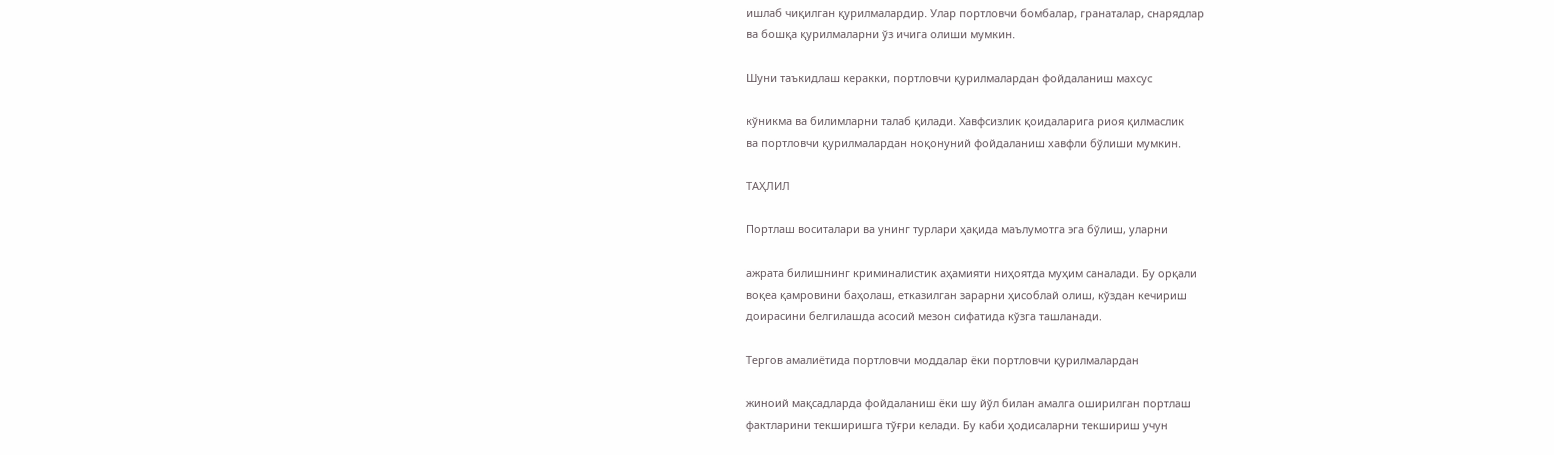ишлаб чиқилган қурилмалардир. Улар портловчи бомбалар, гранаталар, снарядлар
ва бошқа қурилмаларни ўз ичига олиши мумкин.

Шуни таъкидлаш керакки, портловчи қурилмалардан фойдаланиш махсус

кўникма ва билимларни талаб қилади. Хавфсизлик қоидаларига риоя қилмаслик
ва портловчи қурилмалардан ноқонуний фойдаланиш хавфли бўлиши мумкин.

ТАҲЛИЛ

Портлаш воситалари ва унинг турлари ҳақида маълумотга эга бўлиш, уларни

ажрата билишнинг криминалистик аҳамияти ниҳоятда муҳим саналади. Бу орқали
воқеа қамровини баҳолаш, етказилган зарарни ҳисоблай олиш, кўздан кечириш
доирасини белгилашда асосий мезон сифатида кўзга ташланади.

Тергов амалиётида портловчи моддалар ёки портловчи қурилмалардан

жиноий мақсадларда фойдаланиш ёки шу йўл билан амалга оширилган портлаш
фактларини текширишга тўғри келади. Бу каби ҳодисаларни текшириш учун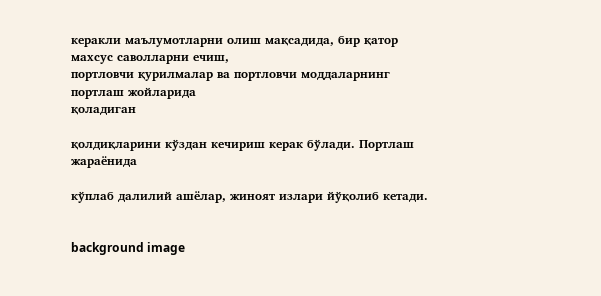керакли маълумотларни олиш мақсадида, бир қатор махсус саволларни ечиш,
портловчи қурилмалар ва портловчи моддаларнинг портлаш жойларида
қоладиган

қолдиқларини кўздан кечириш керак бўлади. Портлаш жараёнида

кўплаб далилий ашёлар, жиноят излари йўқолиб кетади.


background image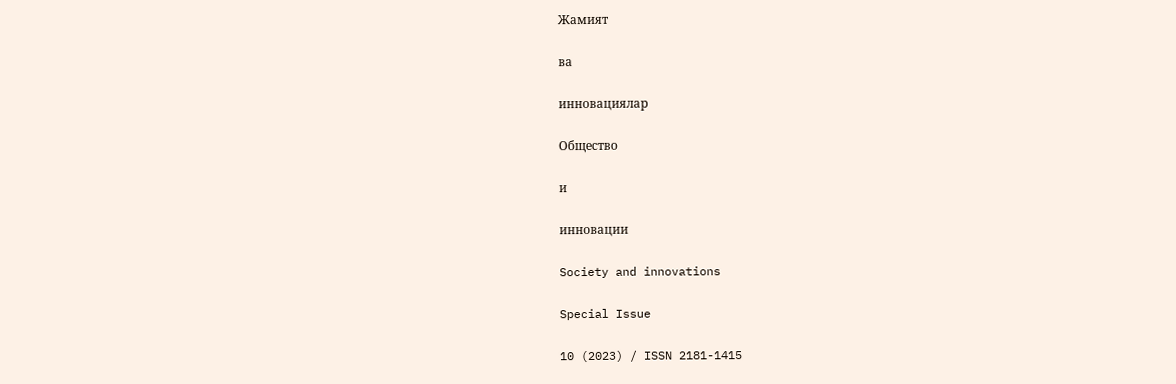Жамият

ва

инновациялар

Общество

и

инновации

Society and innovations

Special Issue

10 (2023) / ISSN 2181-1415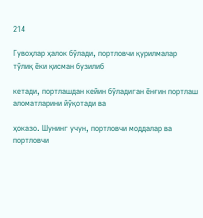214

Гувоҳлар ҳалок бўлади, портловчи қурилмалар тўлиқ ёки қисман бузилиб

кетади, портлашдан кейин бўладиган ёнғин портлаш аломатларини йўқотади ва

ҳоказо. Шунинг учун, портловчи моддалар ва портловчи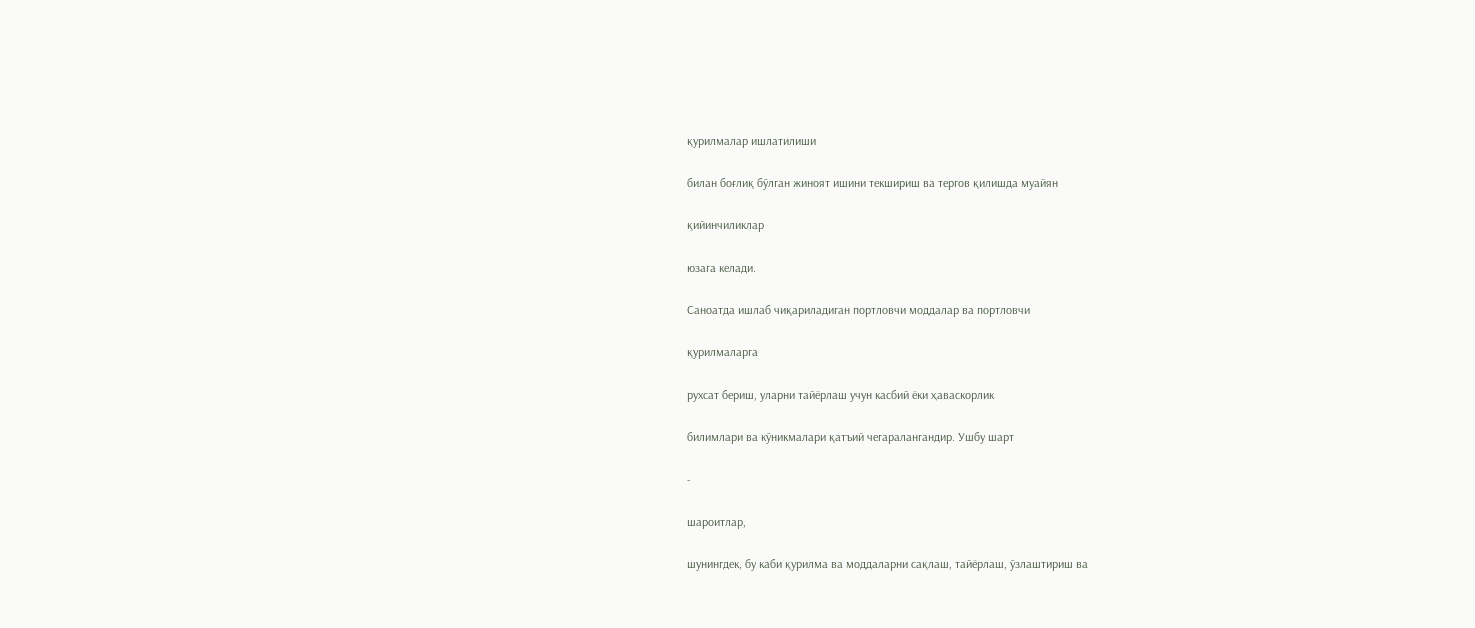қурилмалар ишлатилиши

билан боғлиқ бўлган жиноят ишини текшириш ва тергов қилишда муайян

қийинчиликлар

юзага келади.

Саноатда ишлаб чиқариладиган портловчи моддалар ва портловчи

қурилмаларга

рухсат бериш, уларни тайёрлаш учун касбий ёки ҳаваскорлик

билимлари ва кўникмалари қатъий чегаралангандир. Ушбу шарт

-

шароитлар,

шунингдек, бу каби қурилма ва моддаларни сақлаш, тайёрлаш, ўзлаштириш ва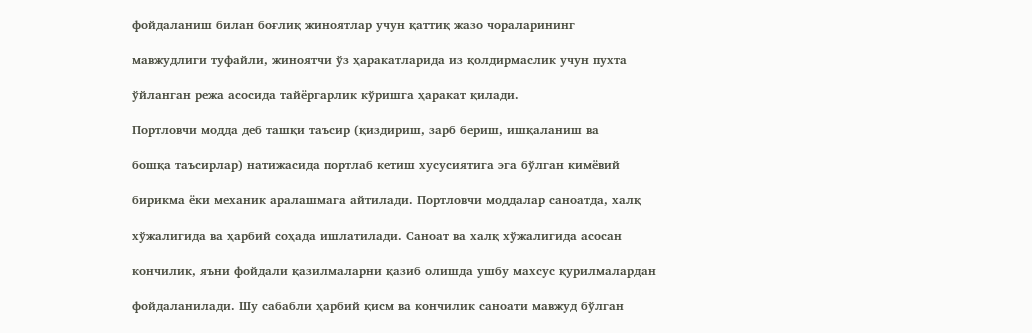фойдаланиш билан боғлиқ жиноятлар учун қаттиқ жазо чораларининг

мавжудлиги туфайли, жиноятчи ўз ҳаракатларида из қолдирмаслик учун пухта

ўйланган режа асосида тайёргарлик кўришга ҳаракат қилади.

Портловчи модда деб ташқи таъсир (қиздириш, зарб бериш, ишқаланиш ва

бошқа таъсирлар) натижасида портлаб кетиш хусусиятига эга бўлган кимёвий

бирикма ёки механик аралашмага айтилади. Портловчи моддалар саноатда, халқ

хўжалигида ва ҳарбий соҳада ишлатилади. Саноат ва халқ хўжалигида асосан

кончилик, яъни фойдали қазилмаларни қазиб олишда ушбу махсус қурилмалардан

фойдаланилади. Шу сабабли ҳарбий қисм ва кончилик саноати мавжуд бўлган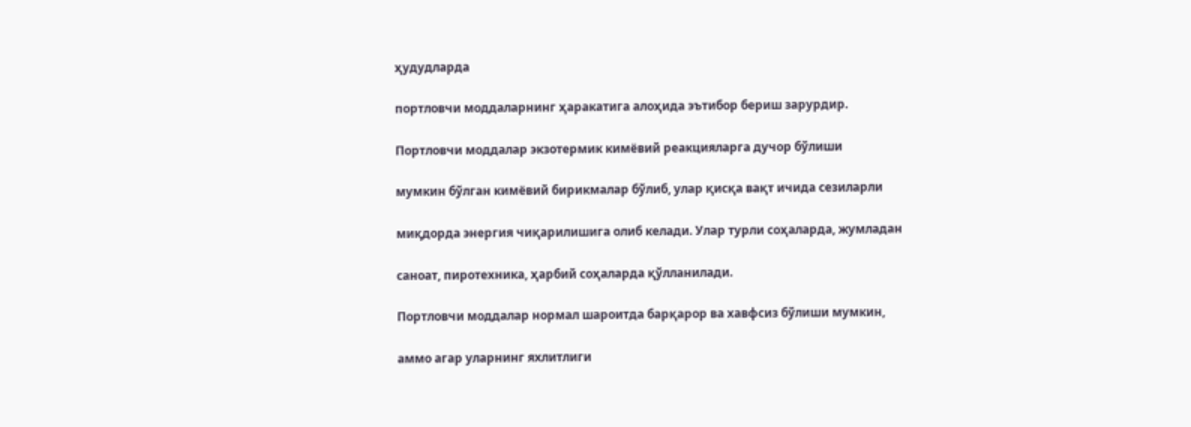ҳудудларда

портловчи моддаларнинг ҳаракатига алоҳида эътибор бериш зарурдир.

Портловчи моддалар экзотермик кимёвий реакцияларга дучор бўлиши

мумкин бўлган кимёвий бирикмалар бўлиб, улар қисқа вақт ичида сезиларли

миқдорда энергия чиқарилишига олиб келади. Улар турли соҳаларда, жумладан

саноат, пиротехника, ҳарбий соҳаларда қўлланилади.

Портловчи моддалар нормал шароитда барқарор ва хавфсиз бўлиши мумкин,

аммо агар уларнинг яхлитлиги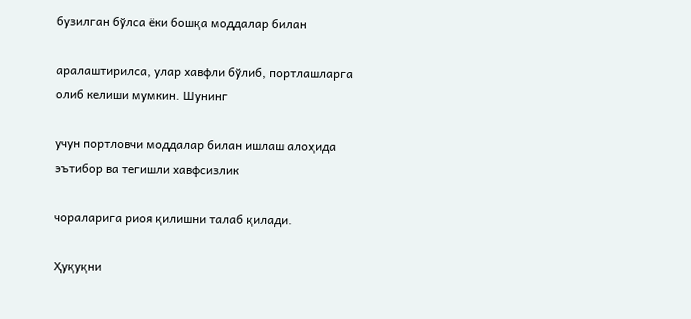бузилган бўлса ёки бошқа моддалар билан

аралаштирилса, улар хавфли бўлиб, портлашларга олиб келиши мумкин. Шунинг

учун портловчи моддалар билан ишлаш алоҳида эътибор ва тегишли хавфсизлик

чораларига риоя қилишни талаб қилади.

Ҳуқуқни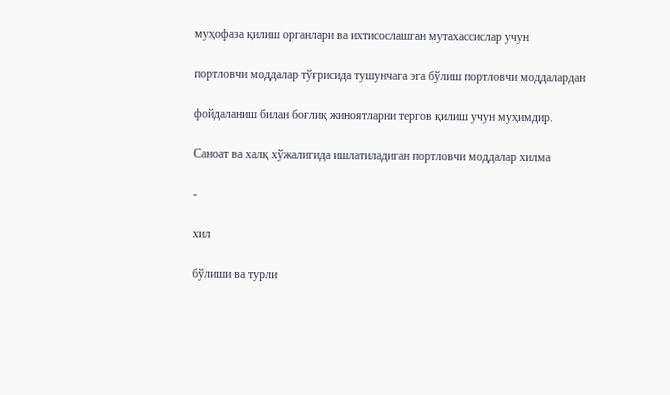муҳофаза қилиш органлари ва ихтисослашган мутахассислар учун

портловчи моддалар тўғрисида тушунчага эга бўлиш портловчи моддалардан

фойдаланиш билан боғлиқ жиноятларни тергов қилиш учун муҳимдир.

Саноат ва халқ хўжалигида ишлатиладиган портловчи моддалар хилма

-

хил

бўлиши ва турли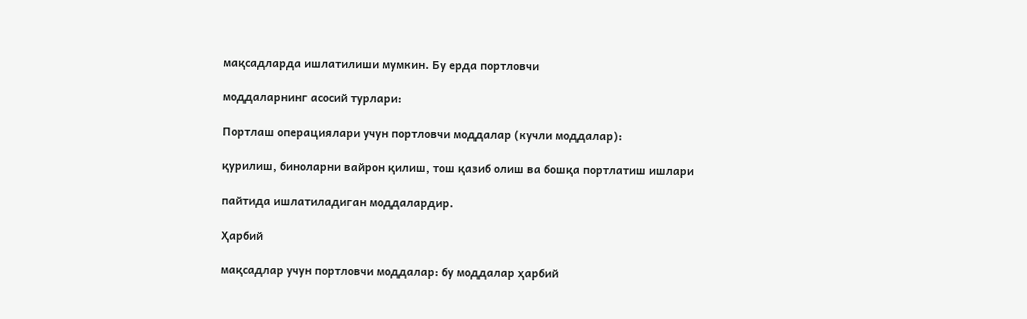мақсадларда ишлатилиши мумкин. Бу ерда портловчи

моддаларнинг асосий турлари:

Портлаш операциялари учун портловчи моддалар (кучли моддалар):

қурилиш, биноларни вайрон қилиш, тош қазиб олиш ва бошқа портлатиш ишлари

пайтида ишлатиладиган моддалардир.

Ҳарбий

мақсадлар учун портловчи моддалар: бу моддалар ҳарбий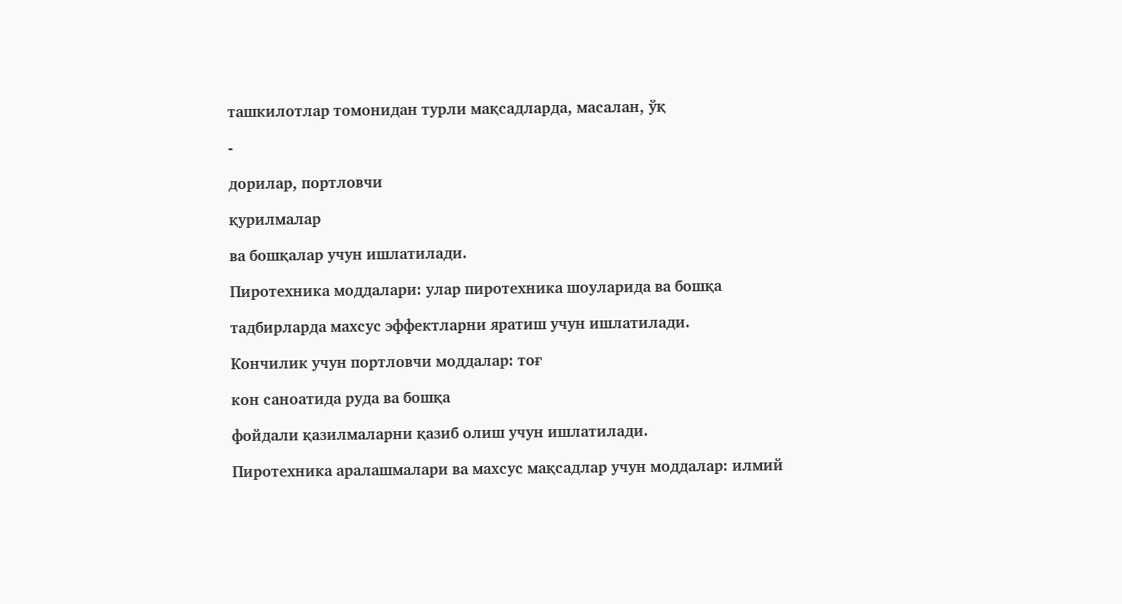ташкилотлар томонидан турли мақсадларда, масалан, ўқ

-

дорилар, портловчи

қурилмалар

ва бошқалар учун ишлатилади.

Пиротехника моддалари: улар пиротехника шоуларида ва бошқа

тадбирларда махсус эффектларни яратиш учун ишлатилади.

Кончилик учун портловчи моддалар: тоғ

кон саноатида руда ва бошқа

фойдали қазилмаларни қазиб олиш учун ишлатилади.

Пиротехника аралашмалари ва махсус мақсадлар учун моддалар: илмий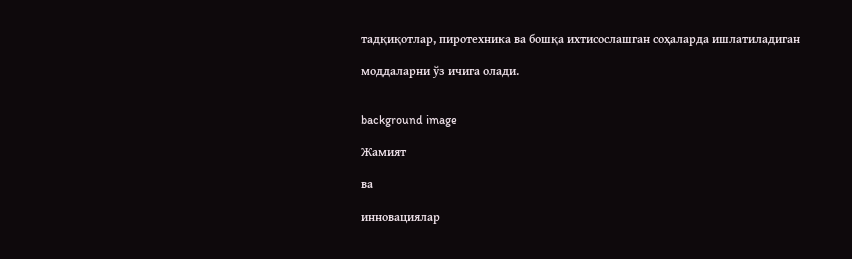тадқиқотлар, пиротехника ва бошқа ихтисослашган соҳаларда ишлатиладиган

моддаларни ўз ичига олади.


background image

Жамият

ва

инновациялар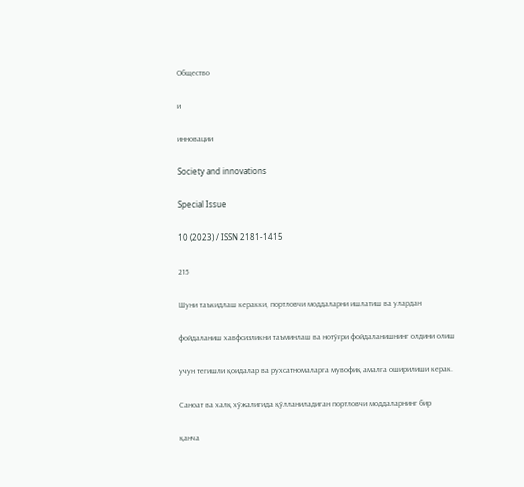Общество

и

инновации

Society and innovations

Special Issue

10 (2023) / ISSN 2181-1415

215

Шуни таъкидлаш керакки, портловчи моддаларни ишлатиш ва улардан

фойдаланиш хавфсизликни таъминлаш ва нотўғри фойдаланишнинг олдини олиш

учун тегишли қоидалар ва рухсатномаларга мувофиқ амалга оширилиши керак.

Саноат ва халқ хўжалигида қўлланиладиган портловчи моддаларнинг бир

қанча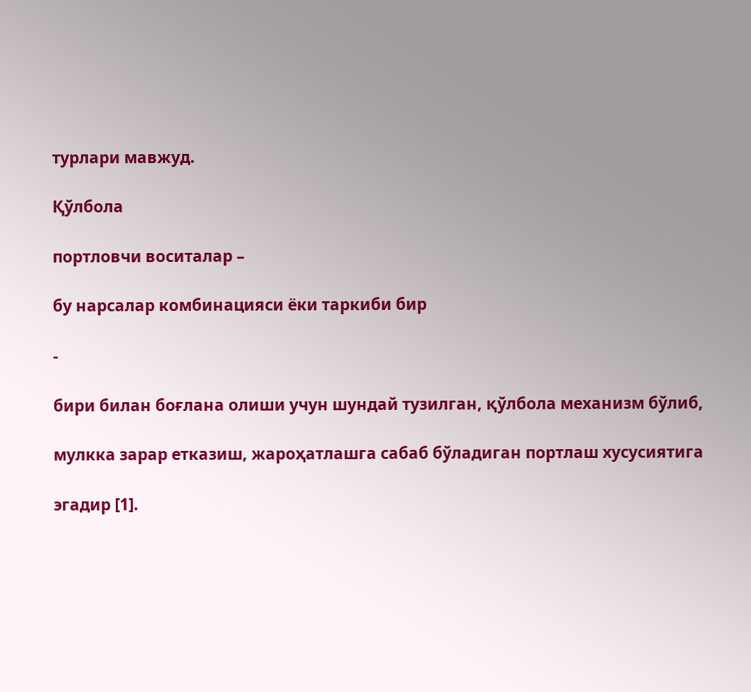турлари мавжуд.

Қўлбола

портловчи воситалар –

бу нарсалар комбинацияси ёки таркиби бир

-

бири билан боғлана олиши учун шундай тузилган, қўлбола механизм бўлиб,

мулкка зарар етказиш, жароҳатлашга сабаб бўладиган портлаш хусусиятига

эгадир [1].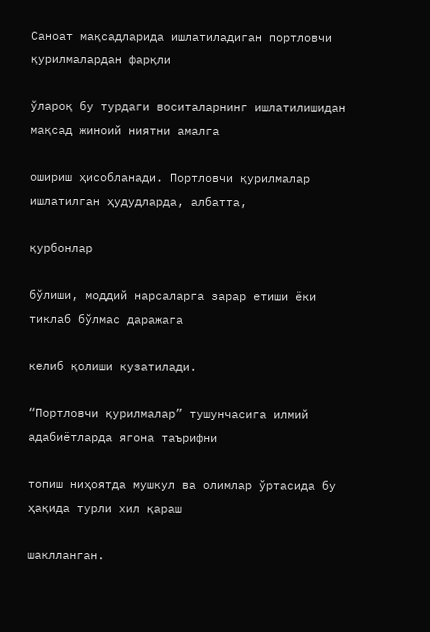Саноат мақсадларида ишлатиладиган портловчи қурилмалардан фарқли

ўлароқ бу турдаги воситаларнинг ишлатилишидан мақсад жиноий ниятни амалга

ошириш ҳисобланади. Портловчи қурилмалар ишлатилган ҳудудларда, албатта,

қурбонлар

бўлиши, моддий нарсаларга зарар етиши ёки тиклаб бўлмас даражага

келиб қолиши кузатилади.

“Портловчи қурилмалар” тушунчасига илмий адабиётларда ягона таърифни

топиш ниҳоятда мушкул ва олимлар ўртасида бу ҳақида турли хил қараш

шаклланган.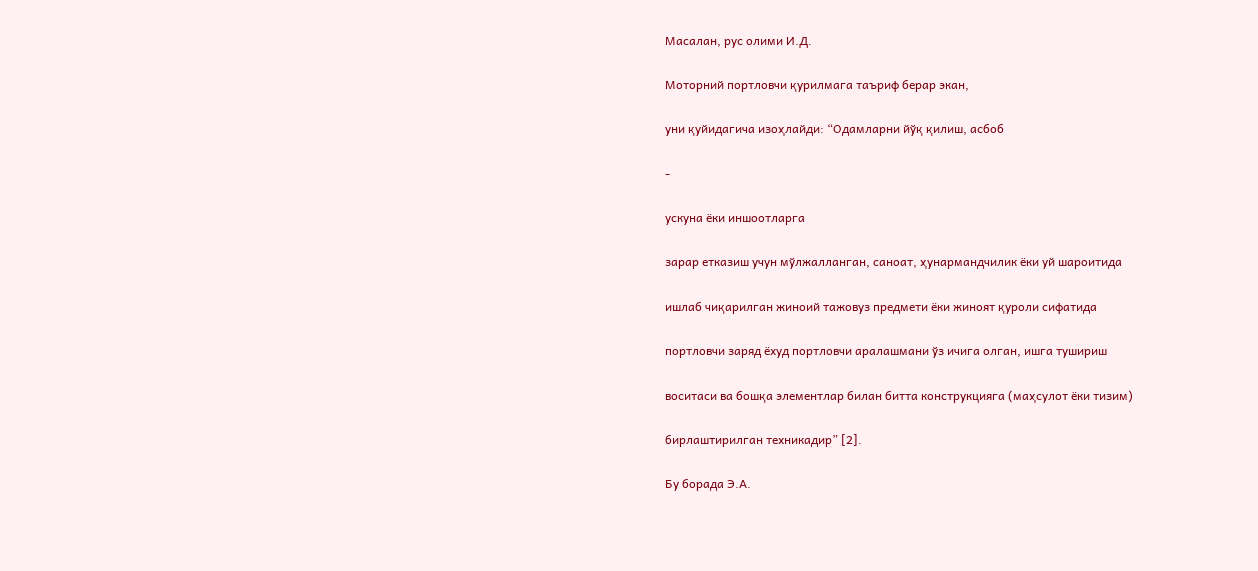Масалан, рус олими И.Д.

Моторний портловчи қурилмага таъриф берар экан,

уни қуйидагича изоҳлайди: “Одамларни йўқ қилиш, асбоб

-

ускуна ёки иншоотларга

зарар етказиш учун мўлжалланган, саноат, ҳунармандчилик ёки уй шароитида

ишлаб чиқарилган жиноий тажовуз предмети ёки жиноят қуроли сифатида

портловчи заряд ёхуд портловчи аралашмани ўз ичига олган, ишга тушириш

воситаси ва бошқа элементлар билан битта конструкцияга (маҳсулот ёки тизим)

бирлаштирилган техникадир” [2].

Бу борада Э.А.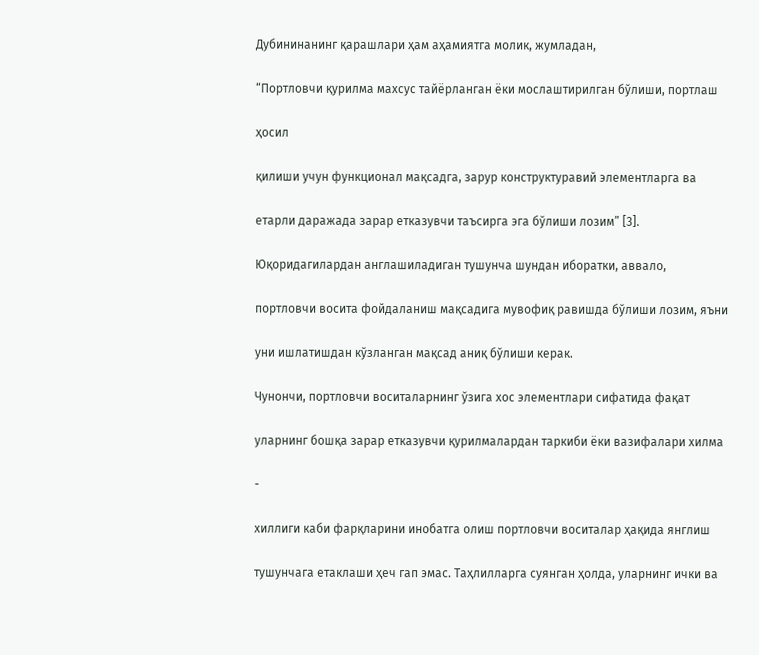Дубининанинг қарашлари ҳам аҳамиятга молик, жумладан,

“Портловчи қурилма махсус тайёрланган ёки мослаштирилган бўлиши, портлаш

ҳосил

қилиши учун функционал мақсадга, зарур конструктуравий элементларга ва

етарли даражада зарар етказувчи таъсирга эга бўлиши лозим” [3].

Юқоридагилардан англашиладиган тушунча шундан иборатки, аввало,

портловчи восита фойдаланиш мақсадига мувофиқ равишда бўлиши лозим, яъни

уни ишлатишдан кўзланган мақсад аниқ бўлиши керак.

Чунончи, портловчи воситаларнинг ўзига хос элементлари сифатида фақат

уларнинг бошқа зарар етказувчи қурилмалардан таркиби ёки вазифалари хилма

-

хиллиги каби фарқларини инобатга олиш портловчи воситалар ҳақида янглиш

тушунчага етаклаши ҳеч гап эмас. Таҳлилларга суянган ҳолда, уларнинг ички ва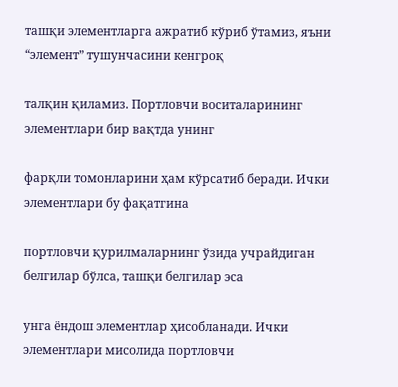ташқи элементларга ажратиб кўриб ўтамиз, яъни “элемент” тушунчасини кенгроқ

талқин қиламиз. Портловчи воситаларининг элементлари бир вақтда унинг

фарқли томонларини ҳам кўрсатиб беради. Ички элементлари бу фақатгина

портловчи қурилмаларнинг ўзида учрайдиган белгилар бўлса, ташқи белгилар эса

унга ёндош элементлар ҳисобланади. Ички элементлари мисолида портловчи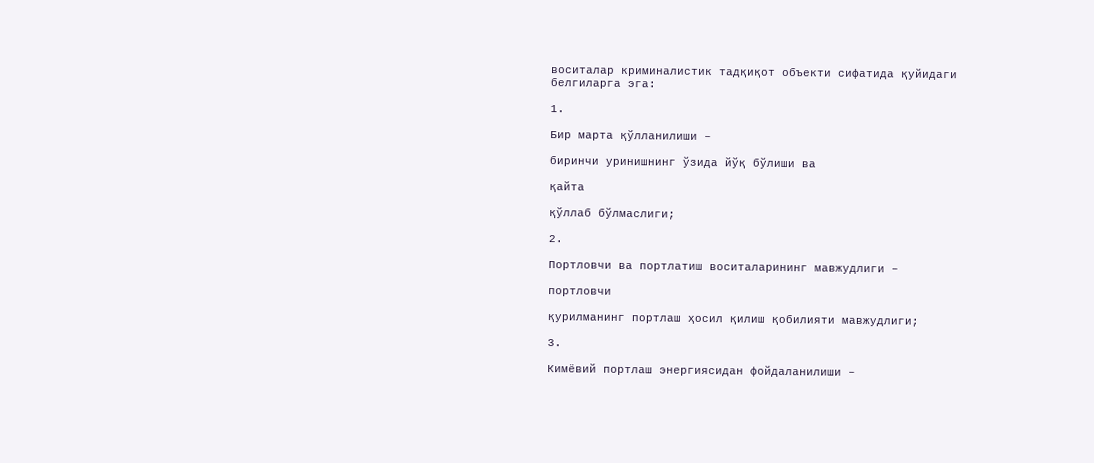воситалар криминалистик тадқиқот объекти сифатида қуйидаги белгиларга эга:

1.

Бир марта қўлланилиши –

биринчи уринишнинг ўзида йўқ бўлиши ва

қайта

қўллаб бўлмаслиги;

2.

Портловчи ва портлатиш воситаларининг мавжудлиги –

портловчи

қурилманинг портлаш ҳосил қилиш қобилияти мавжудлиги;

3.

Кимёвий портлаш энергиясидан фойдаланилиши –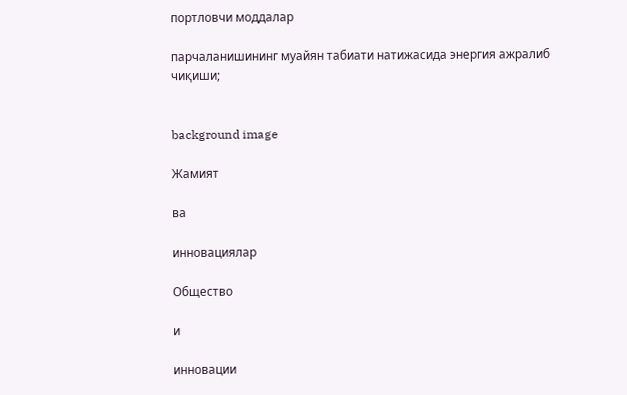портловчи моддалар

парчаланишининг муайян табиати натижасида энергия ажралиб чиқиши;


background image

Жамият

ва

инновациялар

Общество

и

инновации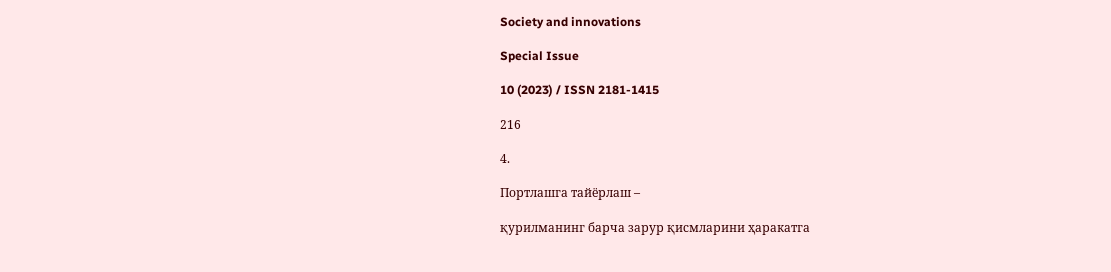Society and innovations

Special Issue

10 (2023) / ISSN 2181-1415

216

4.

Портлашга тайёрлаш –

қурилманинг барча зарур қисмларини ҳаракатга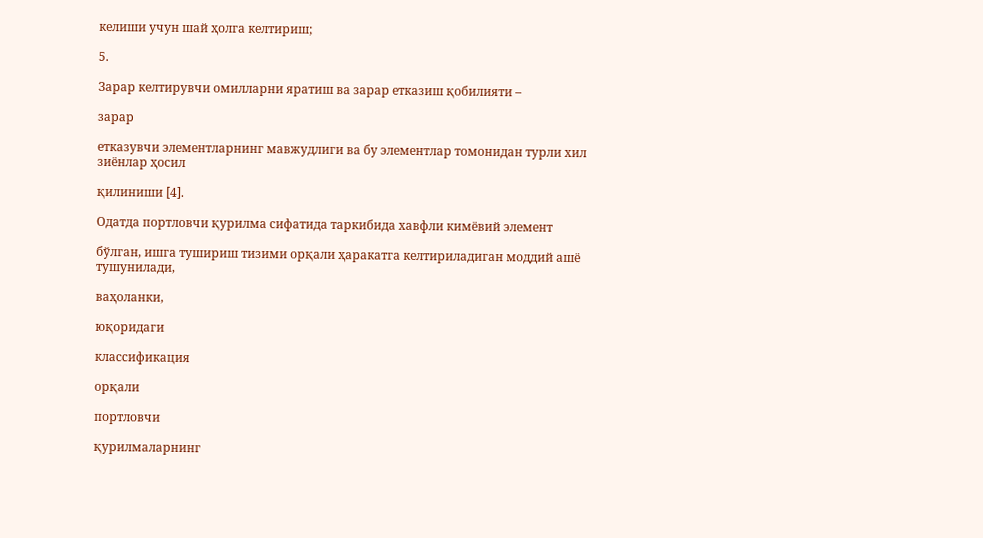келиши учун шай ҳолга келтириш;

5.

Зарар келтирувчи омилларни яратиш ва зарар етказиш қобилияти –

зарар

етказувчи элементларнинг мавжудлиги ва бу элементлар томонидан турли хил
зиёнлар ҳосил

қилиниши [4].

Одатда портловчи қурилма сифатида таркибида хавфли кимёвий элемент

бўлган, ишга тушириш тизими орқали ҳаракатга келтириладиган моддий ашё
тушунилади,

ваҳоланки,

юқоридаги

классификация

орқали

портловчи

қурилмаларнинг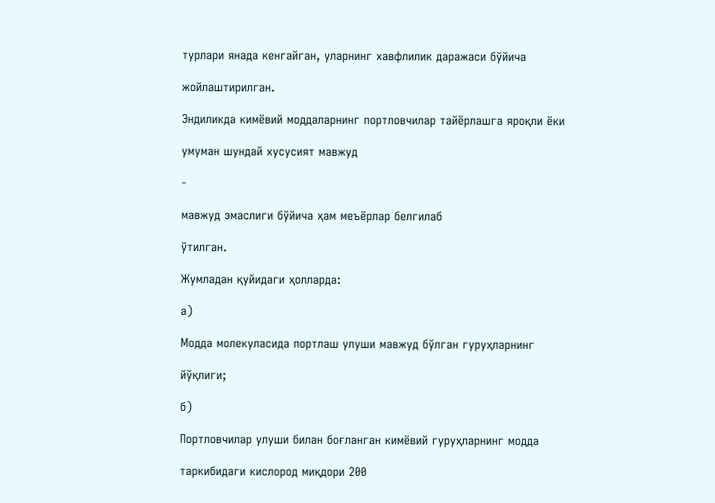турлари янада кенгайган, уларнинг хавфлилик даражаси бўйича

жойлаштирилган.

Эндиликда кимёвий моддаларнинг портловчилар тайёрлашга яроқли ёки

умуман шундай хусусият мавжуд

-

мавжуд эмаслиги бўйича ҳам меъёрлар белгилаб

ўтилган.

Жумладан қуйидаги ҳолларда:

а)

Модда молекуласида портлаш улуши мавжуд бўлган гуруҳларнинг

йўқлиги;

б)

Портловчилар улуши билан боғланган кимёвий гуруҳларнинг модда

таркибидаги кислород миқдори 200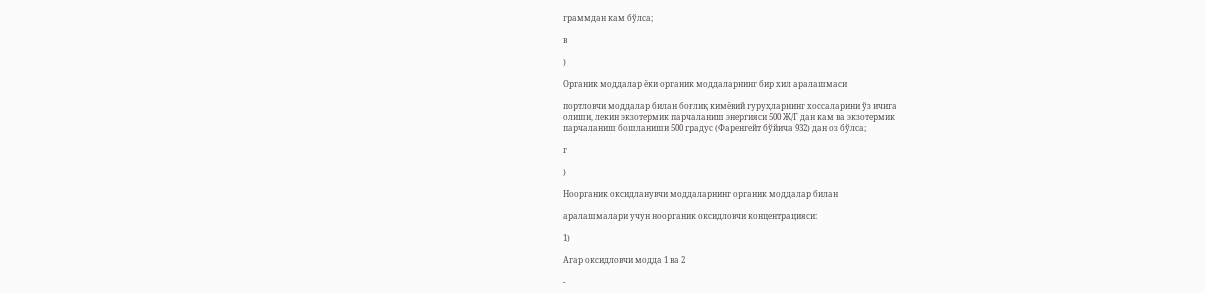граммдан кам бўлса;

в

)

Органик моддалар ёки органик моддаларнинг бир хил аралашмаси

портловчи моддалар билан боғлиқ кимёвий гуруҳларнинг хоссаларини ўз ичига
олиши, лекин экзотермик парчаланиш энергияси 500 Ж/Г дан кам ва экзотермик
парчаланиш бошланиши 500 градус (Фаренгейт бўйича 932) дан оз бўлса;

г

)

Ноорганик оксидланувчи моддаларнинг органик моддалар билан

аралашмалари учун ноорганик оксидловчи концентрацияси:

1)

Агар оксидловчи модда 1 ва 2

-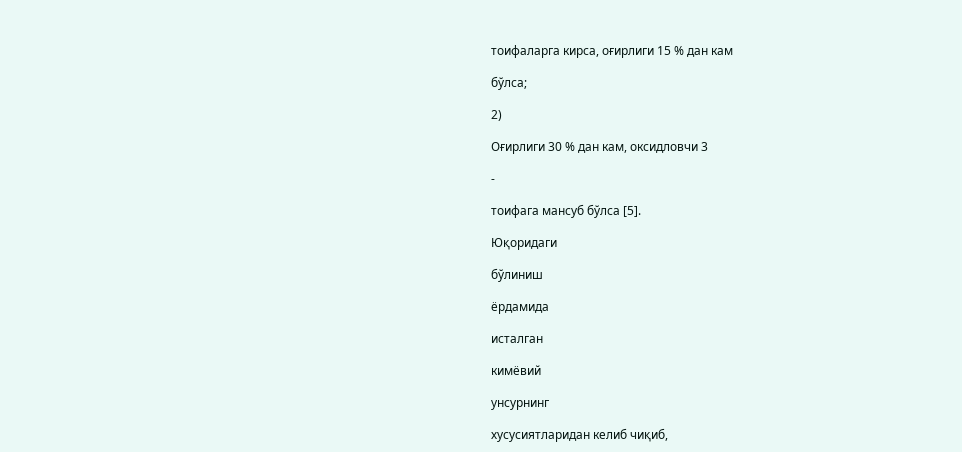тоифаларга кирса, оғирлиги 15 % дан кам

бўлса;

2)

Оғирлиги 30 % дан кам, оксидловчи 3

-

тоифага мансуб бўлса [5].

Юқоридаги

бўлиниш

ёрдамида

исталган

кимёвий

унсурнинг

хусусиятларидан келиб чиқиб,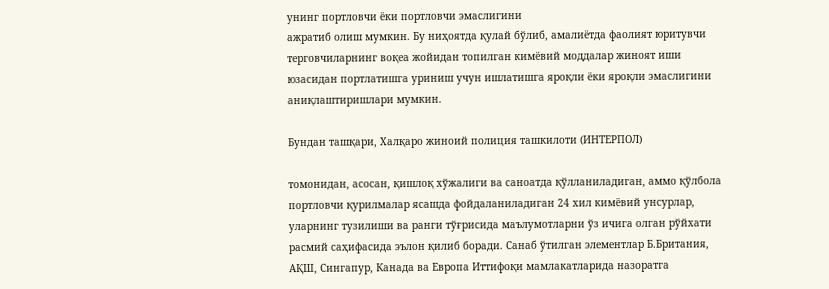унинг портловчи ёки портловчи эмаслигини
ажратиб олиш мумкин. Бу ниҳоятда қулай бўлиб, амалиётда фаолият юритувчи
терговчиларнинг воқеа жойидан топилган кимёвий моддалар жиноят иши
юзасидан портлатишга уриниш учун ишлатишга яроқли ёки яроқли эмаслигини
аниқлаштиришлари мумкин.

Бундан ташқари, Халқаро жиноий полиция ташкилоти (ИНТЕРПОЛ)

томонидан, асосан, қишлоқ хўжалиги ва саноатда қўлланиладиган, аммо қўлбола
портловчи қурилмалар ясашда фойдаланиладиган 24 хил кимёвий унсурлар,
уларнинг тузилиши ва ранги тўғрисида маълумотларни ўз ичига олган рўйхати
расмий саҳифасида эълон қилиб боради. Санаб ўтилган элементлар Б.Британия,
АҚШ, Сингапур, Канада ва Европа Иттифоқи мамлакатларида назоратга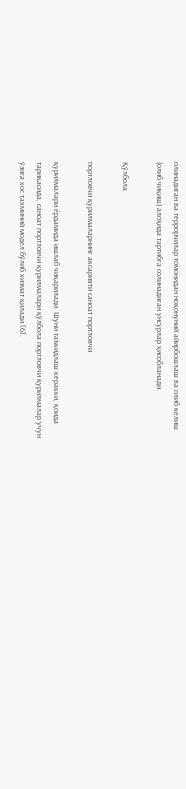олинадиган ва террорчилар томонидан ноқонуний айирбошлаш ва олиб келиш
(олиб чиқиш) алоҳида тартибга солинадиган унсурлар ҳисобланади.

Қўлбола

портловчи қурилмаларнинг аксарияти саноат портловчи

қурилмалари ёрдамида ишлаб чиқарилади. Шуни таъкидлаш керакки, қоида
тариқасида, саноат портловчи қурилмалари қўлбола портловчи қурилмалар учун
ўзига хос тахминий модел бўлиб хизмат қилади [6].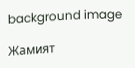background image

Жамият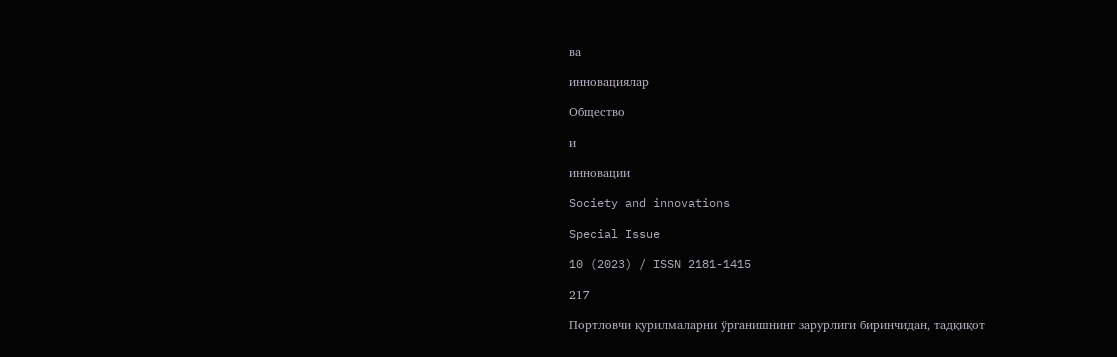ва

инновациялар

Общество

и

инновации

Society and innovations

Special Issue

10 (2023) / ISSN 2181-1415

217

Портловчи қурилмаларни ўрганишнинг зарурлиги биринчидан, тадқиқот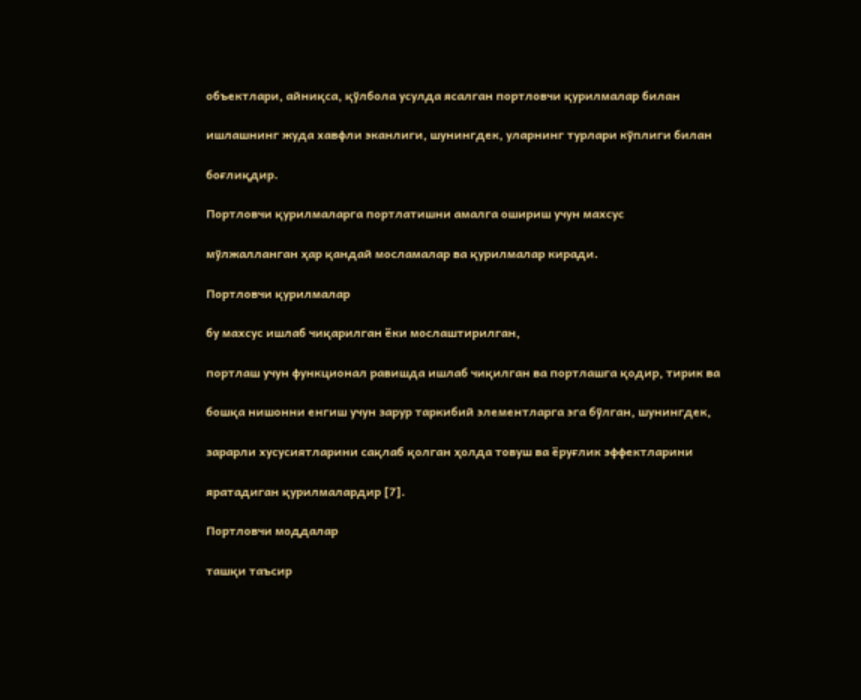объектлари, айниқса, қўлбола усулда ясалган портловчи қурилмалар билан

ишлашнинг жуда хавфли эканлиги, шунингдек, уларнинг турлари кўплиги билан

боғлиқдир.

Портловчи қурилмаларга портлатишни амалга ошириш учун махсус

мўлжалланган ҳар қандай мосламалар ва қурилмалар киради.

Портловчи қурилмалар

бу махсус ишлаб чиқарилган ёки мослаштирилган,

портлаш учун функционал равишда ишлаб чиқилган ва портлашга қодир, тирик ва

бошқа нишонни енгиш учун зарур таркибий элементларга эга бўлган, шунингдек,

зарарли хусусиятларини сақлаб қолган ҳолда товуш ва ёруғлик эффектларини

яратадиган қурилмалардир [7].

Портловчи моддалар

ташқи таъсир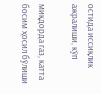остида иссиқлик ажралиши, кўп

миқдорда газ, катта босим ҳосил бўлиши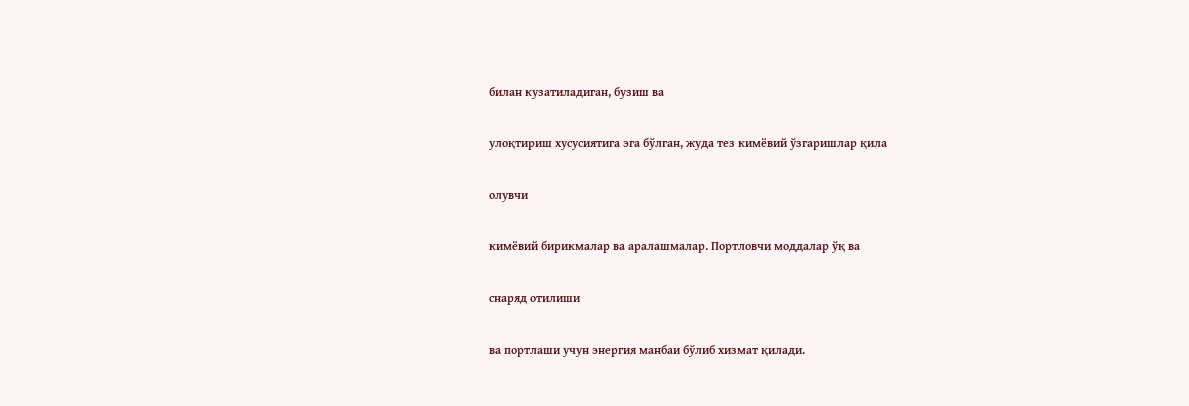билан кузатиладиган, бузиш ва

улоқтириш хусусиятига эга бўлган, жуда тез кимёвий ўзгаришлар қила

олувчи

кимёвий бирикмалар ва аралашмалар. Портловчи моддалар ўқ ва

снаряд отилиши

ва портлаши учун энергия манбаи бўлиб хизмат қилади.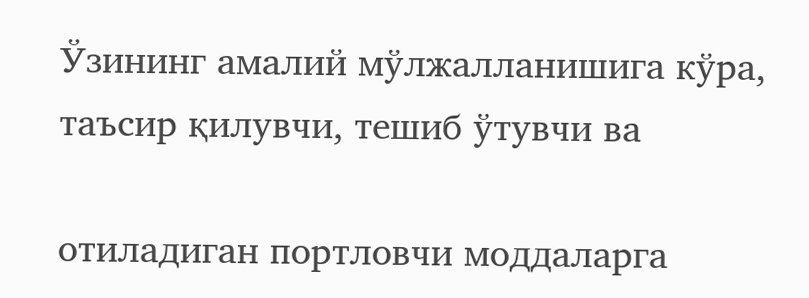Ўзининг амалий мўлжалланишига кўра, таъсир қилувчи, тешиб ўтувчи ва

отиладиган портловчи моддаларга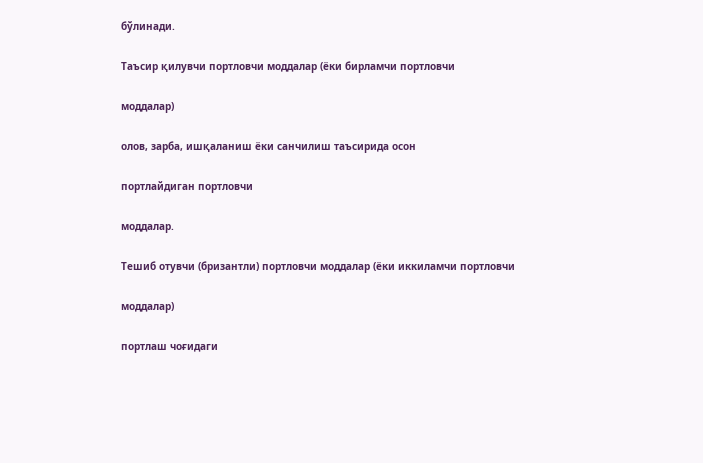бўлинади.

Таъсир қилувчи портловчи моддалар (ёки бирламчи портловчи

моддалар)

олов, зарба, ишқаланиш ёки санчилиш таъсирида осон

портлайдиган портловчи

моддалар.

Тешиб отувчи (бризантли) портловчи моддалар (ёки иккиламчи портловчи

моддалар)

портлаш чоғидаги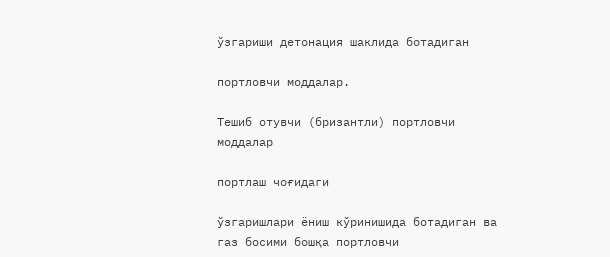ўзгариши детонация шаклида ботадиган

портловчи моддалар.

Тешиб отувчи (бризантли) портловчи моддалар

портлаш чоғидаги

ўзгаришлари ёниш кўринишида ботадиган ва газ босими бошқа портловчи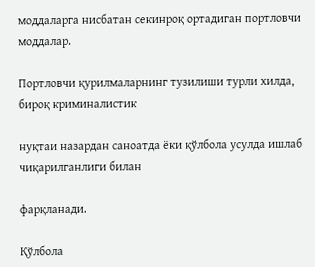моддаларга нисбатан секинроқ ортадиган портловчи моддалар.

Портловчи қурилмаларнинг тузилиши турли хилда, бироқ криминалистик

нуқтаи назардан саноатда ёки қўлбола усулда ишлаб чиқарилганлиги билан

фарқланади.

Қўлбола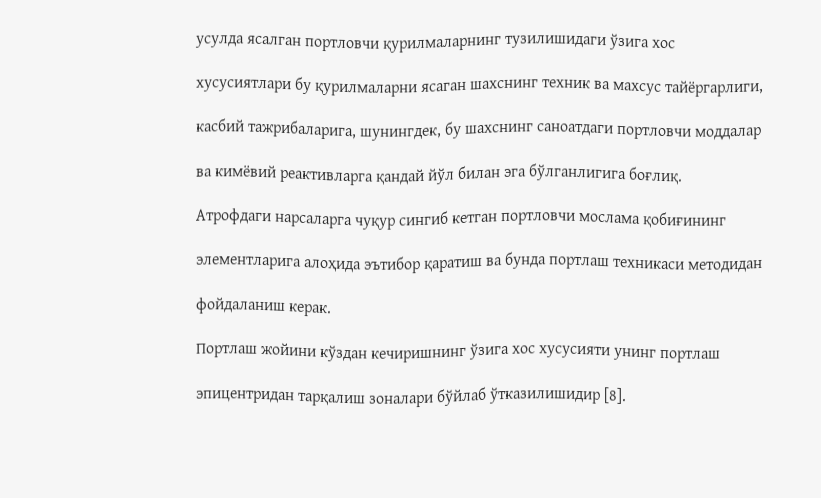усулда ясалган портловчи қурилмаларнинг тузилишидаги ўзига хос

хусусиятлари бу қурилмаларни ясаган шахснинг техник ва махсус тайёргарлиги,

касбий тажрибаларига, шунингдек, бу шахснинг саноатдаги портловчи моддалар

ва кимёвий реактивларга қандай йўл билан эга бўлганлигига боғлиқ.

Атрофдаги нарсаларга чуқур сингиб кетган портловчи мослама қобиғининг

элементларига алоҳида эътибор қаратиш ва бунда портлаш техникаси методидан

фойдаланиш керак.

Портлаш жойини кўздан кечиришнинг ўзига хос хусусияти унинг портлаш

эпицентридан тарқалиш зоналари бўйлаб ўтказилишидир [8].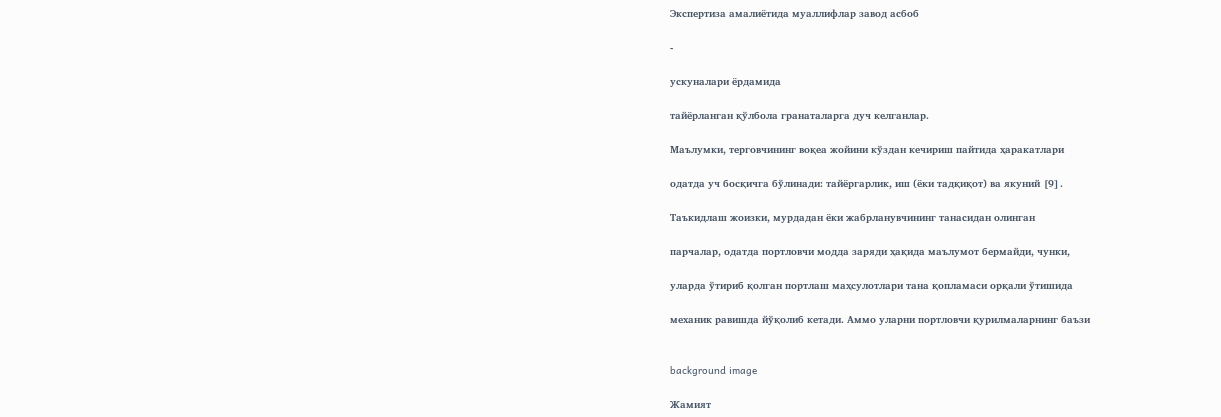Экспертиза амалиётида муаллифлар завод асбоб

-

ускуналари ёрдамида

тайёрланган қўлбола гранаталарга дуч келганлар.

Маълумки, терговчининг воқеа жойини кўздан кечириш пайтида ҳаракатлари

одатда уч босқичга бўлинади: тайёргарлик, иш (ёки тадқиқот) ва якуний [9].

Таъкидлаш жоизки, мурдадан ёки жабрланувчининг танасидан олинган

парчалар, одатда портловчи модда заряди ҳақида маълумот бермайди, чунки,

уларда ўтириб қолган портлаш маҳсулотлари тана қопламаси орқали ўтишида

механик равишда йўқолиб кетади. Аммо уларни портловчи қурилмаларнинг баъзи


background image

Жамият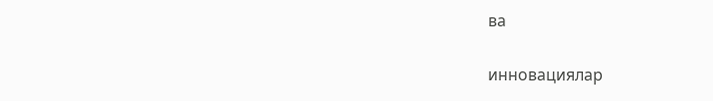ва

инновациялар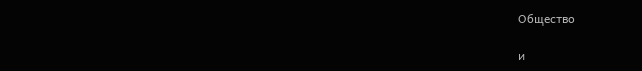Общество

и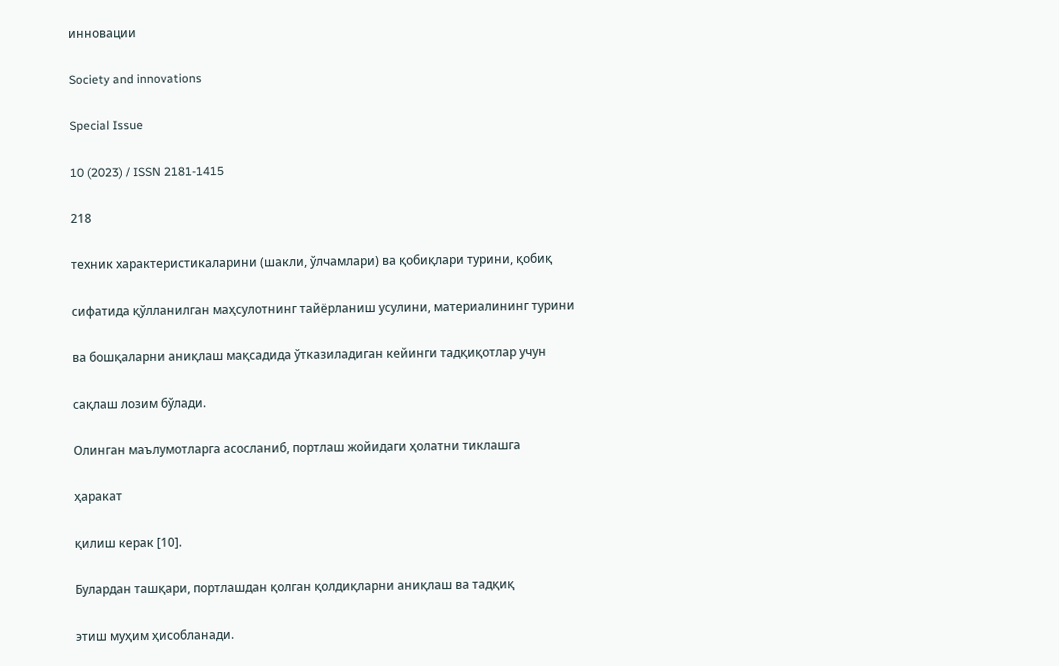инновации

Society and innovations

Special Issue

10 (2023) / ISSN 2181-1415

218

техник характеристикаларини (шакли, ўлчамлари) ва қобиқлари турини, қобиқ

сифатида қўлланилган маҳсулотнинг тайёрланиш усулини, материалининг турини

ва бошқаларни аниқлаш мақсадида ўтказиладиган кейинги тадқиқотлар учун

сақлаш лозим бўлади.

Олинган маълумотларга асосланиб, портлаш жойидаги ҳолатни тиклашга

ҳаракат

қилиш керак [10].

Булардан ташқари, портлашдан қолган қолдиқларни аниқлаш ва тадқиқ

этиш муҳим ҳисобланади.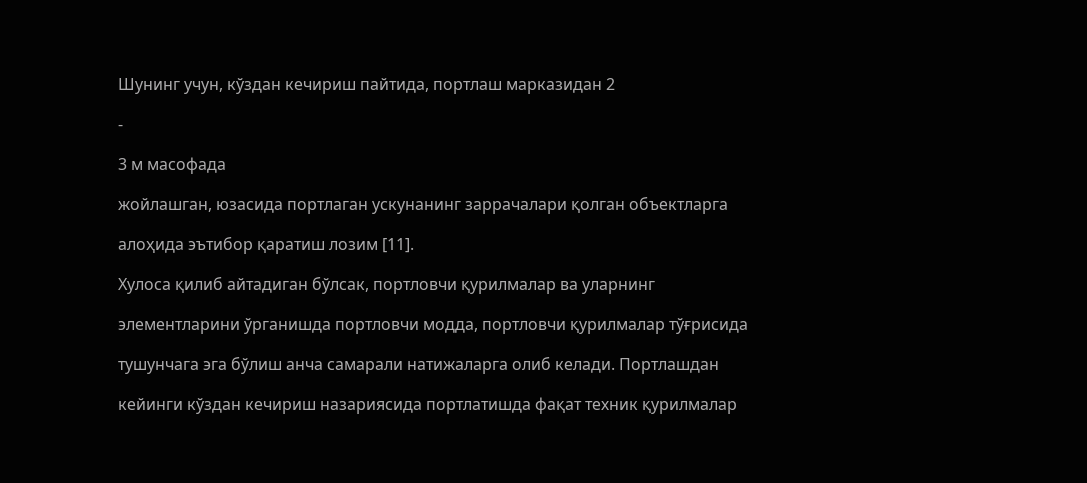Шунинг учун, кўздан кечириш пайтида, портлаш марказидан 2

-

3 м масофада

жойлашган, юзасида портлаган ускунанинг заррачалари қолган объектларга

алоҳида эътибор қаратиш лозим [11].

Хулоса қилиб айтадиган бўлсак, портловчи қурилмалар ва уларнинг

элементларини ўрганишда портловчи модда, портловчи қурилмалар тўғрисида

тушунчага эга бўлиш анча самарали натижаларга олиб келади. Портлашдан

кейинги кўздан кечириш назариясида портлатишда фақат техник қурилмалар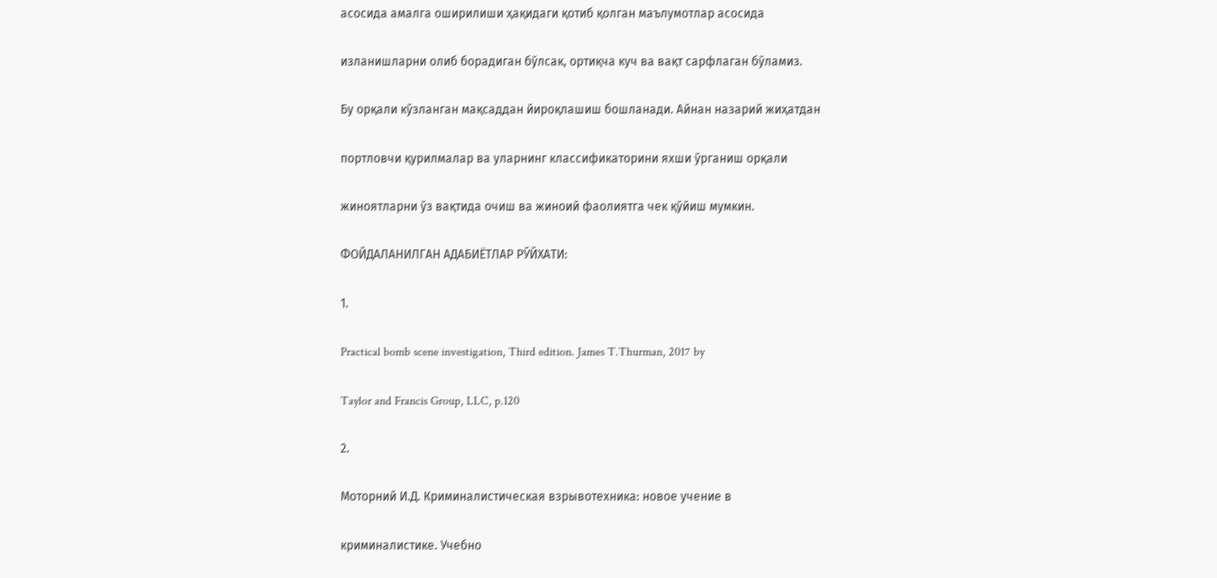асосида амалга оширилиши ҳақидаги қотиб қолган маълумотлар асосида

изланишларни олиб борадиган бўлсак, ортиқча куч ва вақт сарфлаган бўламиз.

Бу орқали кўзланган мақсаддан йироқлашиш бошланади. Айнан назарий жиҳатдан

портловчи қурилмалар ва уларнинг классификаторини яхши ўрганиш орқали

жиноятларни ўз вақтида очиш ва жиноий фаолиятга чек қўйиш мумкин.

ФОЙДАЛАНИЛГАН АДАБИЁТЛАР РЎЙХАТИ:

1.

Practical bomb scene investigation, Third edition. James T.Thurman, 2017 by

Taylor and Francis Group, LLC, p.120

2.

Моторний И.Д. Криминалистическая взрывотехника: новое учение в

криминалистике. Учебно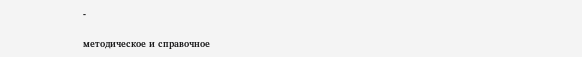-

методическое и справочное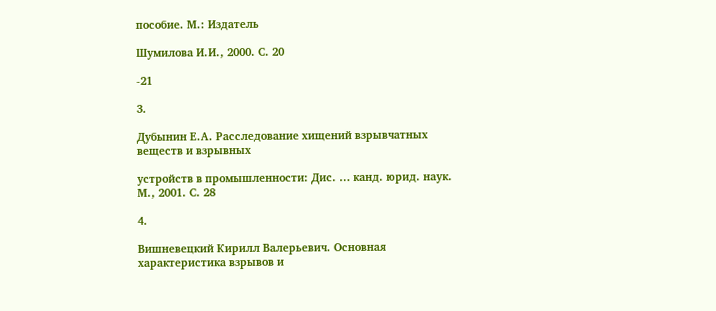пособие. М.: Издатель

Шумилова И.И., 2000. С. 20

-21

3.

Дубынин Е.А. Расследование хищений взрывчатных веществ и взрывных

устройств в промышленности: Дис. … канд. юрид. наук. М., 2001. С. 28

4.

Вишневецкий Кирилл Валерьевич. Основная характеристика взрывов и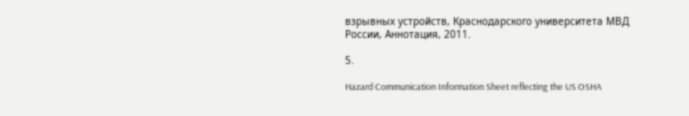взрывных устройств, Краснодарского университета МВД России, Аннотация, 2011.

5.

Hazard Communication Information Sheet reflecting the US OSHA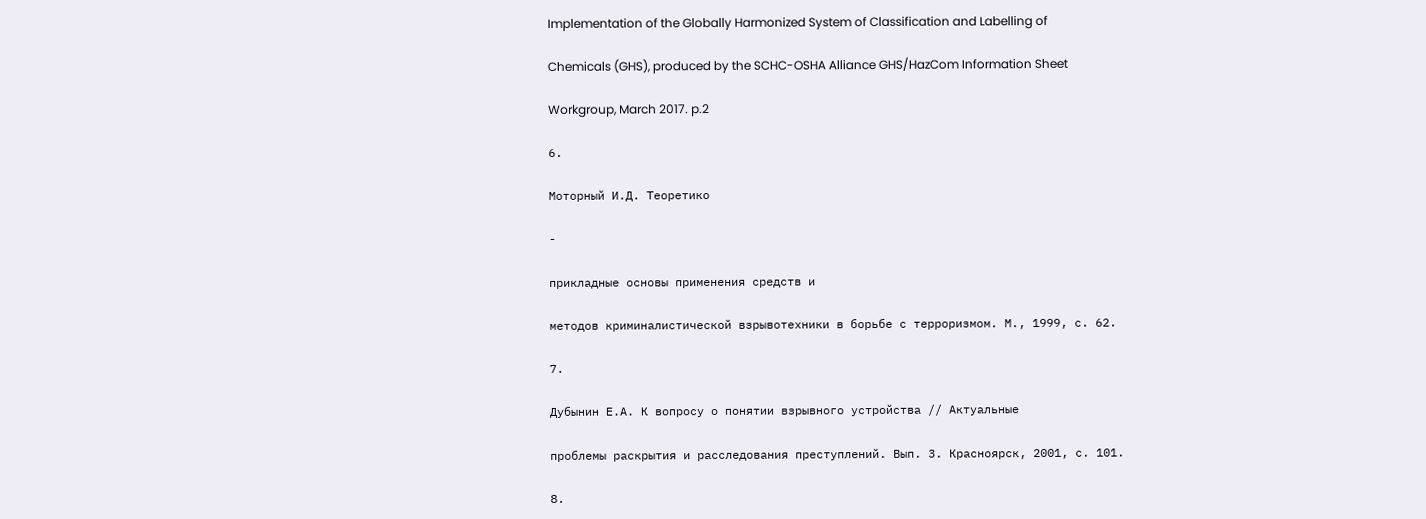Implementation of the Globally Harmonized System of Classification and Labelling of

Chemicals (GHS), produced by the SCHC-OSHA Alliance GHS/HazCom Information Sheet

Workgroup, March 2017. p.2

6.

Моторный И.Д. Теоретико

-

прикладные основы применения средств и

методов криминалистической взрывотехники в борьбе с терроризмом. М., 1999, с. 62.

7.

Дубынин Е.А. К вопросу о понятии взрывного устройства // Актуальные

проблемы раскрытия и расследования преступлений. Вып. 3. Красноярск, 2001, с. 101.

8.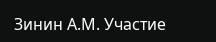Зинин А.М. Участие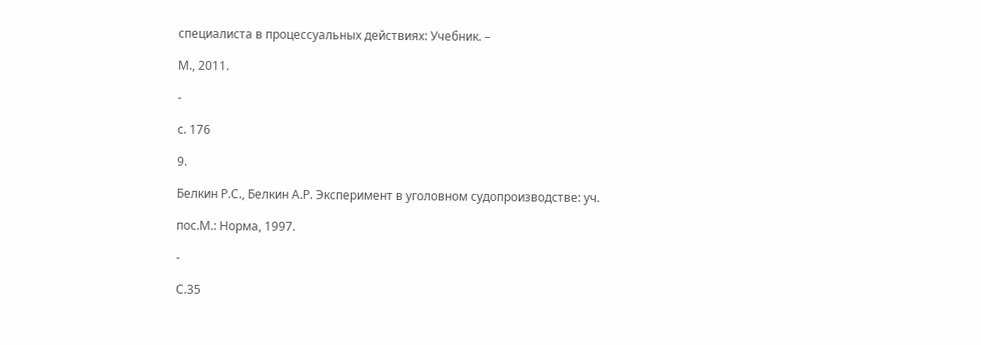специалиста в процессуальных действиях: Учебник. –

М., 2011.

-

с. 176

9.

Белкин Р.С., Белкин А.Р. Эксперимент в уголовном судопроизводстве: уч.

пос.М.: Норма, 1997.

-

С.35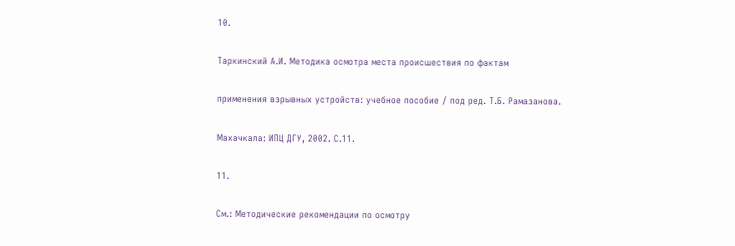10.

Таркинский А.И. Методика осмотра места происшествия по фактам

применения взрывных устройств: учебное пособие / под ред. Т.Б. Рамазанова.

Махачкала: ИПЦ ДГУ, 2002. С.11.

11.

См.: Методические рекомендации по осмотру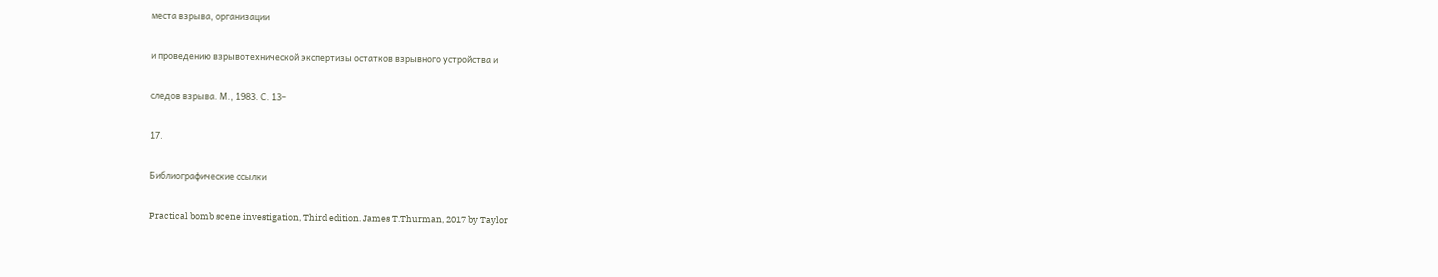места взрыва, организации

и проведению взрывотехнической экспертизы остатков взрывного устройства и

следов взрыва. М., 1983. С. 13–

17.

Библиографические ссылки

Practical bomb scene investigation, Third edition. James T.Thurman, 2017 by Taylor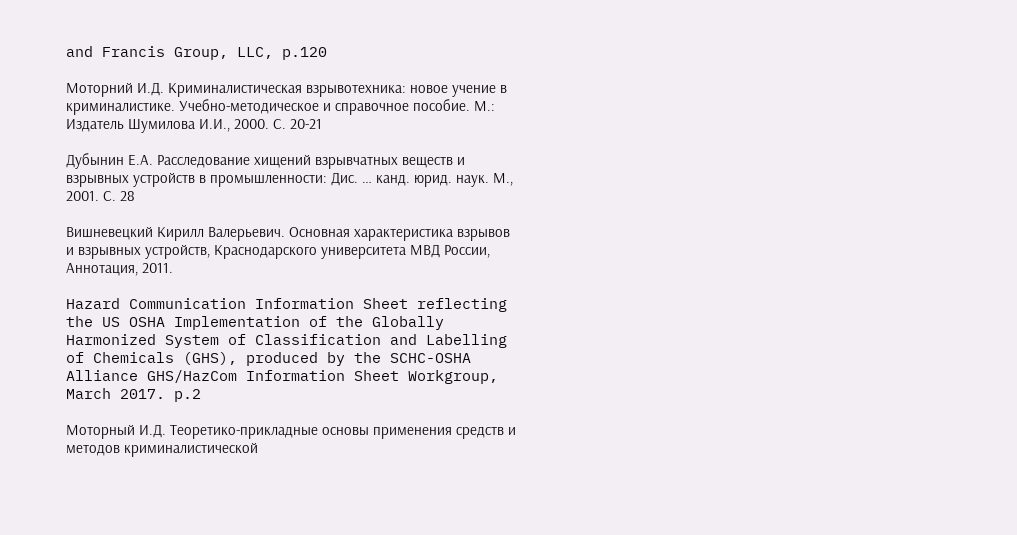and Francis Group, LLC, p.120

Моторний И.Д. Криминалистическая взрывотехника: новое учение в криминалистике. Учебно-методическое и справочное пособие. М.: Издатель Шумилова И.И., 2000. С. 20-21

Дубынин Е.А. Расследование хищений взрывчатных веществ и взрывных устройств в промышленности: Дис. … канд. юрид. наук. М., 2001. С. 28

Вишневецкий Кирилл Валерьевич. Основная характеристика взрывов и взрывных устройств, Краснодарского университета МВД России, Аннотация, 2011.

Hazard Communication Information Sheet reflecting the US OSHA Implementation of the Globally Harmonized System of Classification and Labelling of Chemicals (GHS), produced by the SCHC-OSHA Alliance GHS/HazCom Information Sheet Workgroup, March 2017. p.2

Моторный И.Д. Теоретико-прикладные основы применения средств и методов криминалистической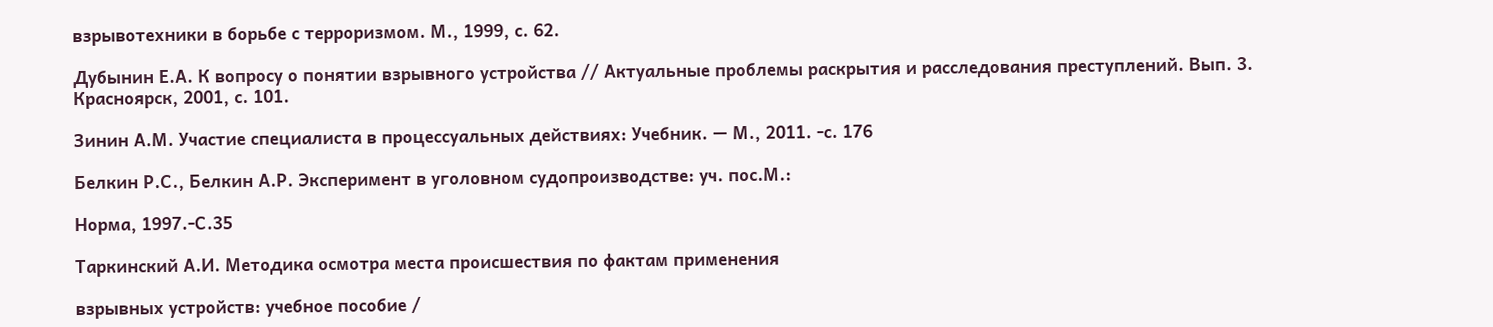взрывотехники в борьбе с терроризмом. М., 1999, с. 62.

Дубынин Е.А. К вопросу о понятии взрывного устройства // Актуальные проблемы раскрытия и расследования преступлений. Вып. 3. Красноярск, 2001, с. 101.

Зинин А.М. Участие специалиста в процессуальных действиях: Учебник. — М., 2011. -с. 176

Белкин Р.С., Белкин А.Р. Эксперимент в уголовном судопроизводстве: уч. пос.М.:

Норма, 1997.-С.35

Таркинский А.И. Методика осмотра места происшествия по фактам применения

взрывных устройств: учебное пособие /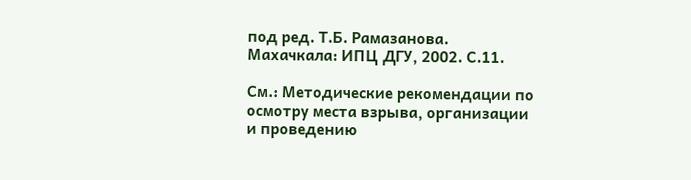под ред. Т.Б. Рамазанова. Махачкала: ИПЦ ДГУ, 2002. С.11.

См.: Методические рекомендации по осмотру места взрыва, организации и проведению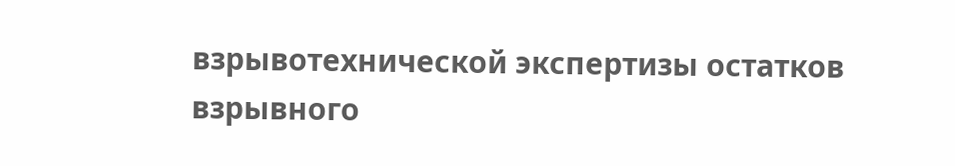взрывотехнической экспертизы остатков взрывного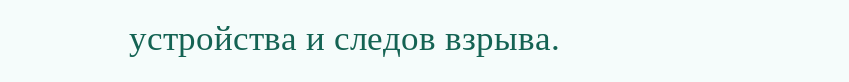устройства и следов взрыва.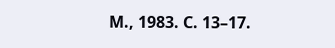М., 1983. С. 13–17.